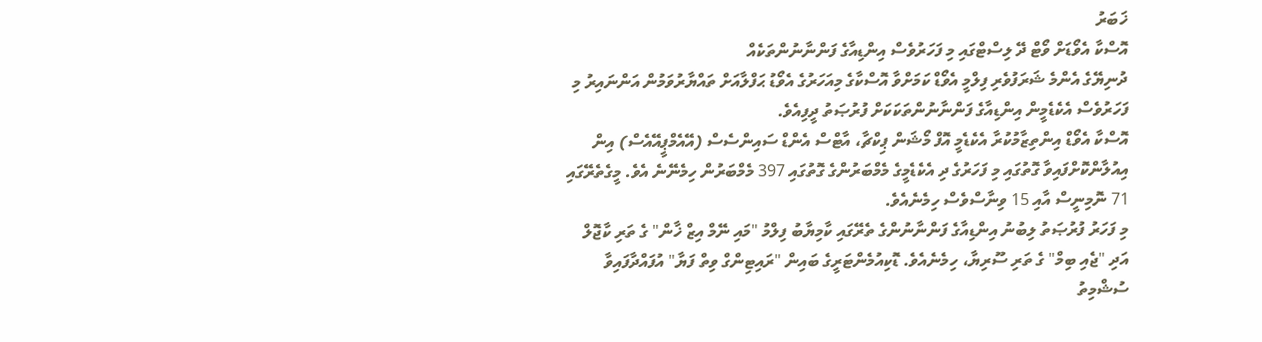ޚަބަރު
އޮސްކާ އެވޯޑަށް ވޯޓް ދޭ ލިސްޓްގައި މި ފަހަރުވެސް އިންޑިއާގެ ފަންނާނުންތަކެއް
ދުނިޔޭގެ އެންމެ ޝަރަފުވެރި ފިލްމީ އެވޯޑް ކަމަށްވާ އޮސްކާގެ މިއަހަރުގެ އެވޯޑު ޙަފްލާއަށް ތައްޔާރުވަމުން އަންނައިރު މި ފަހަރުވެސް އެކެޑެމީން އިންޑިއާގެ ފަންނާނުންތަކަކަށް ފުރުޞަތު ދީފިއެވެ.
އޮސްކާ އެވޯޑް އިންތިޒާމުކުރާ އެކެޑެމީ އޮފް މޯޝަން ޕިކްޗާ، އާޓްސް އެންޑް ސައިންސެސް (އޭއެމްޕީއޭއެސް) އިން އިއުލާންކޮށްފައިވާ ގޮތުގައި މި ފަހަރުގެ ދި އެކެޑެމީގެ މެމްބަރުންގެ ގޮތުގައި 397 މެމްބަރުން ހިމެނޭނެ އެވެ. މީގެތެރޭގައި 71 ނޮމިނީސް އާއި 15 ވިނާސްވެސް ހިމެނެއެވެ.
މި ފަހަރު ފުރުޞަތު ލިބުނު އިންޑިއާގެ ފަންނާނުންގެ ތެރޭގައި ކާމިޔާބު ފިލްމު "މައި ނޭމް އިޒް ޚާން" ގެ ތަރި ކާޖޮލް އަދި "ޖެއި ބިމް" ގެ ތަރި ސޫރިޔާ، ހިމެނެއެވެ. ޑޮކިއުމެންޓަރީގެ ބައިން "ރައިޓިންގް ވިތް ފަޔާ" އުފައްދާފައިވާ ސުޝްމިތު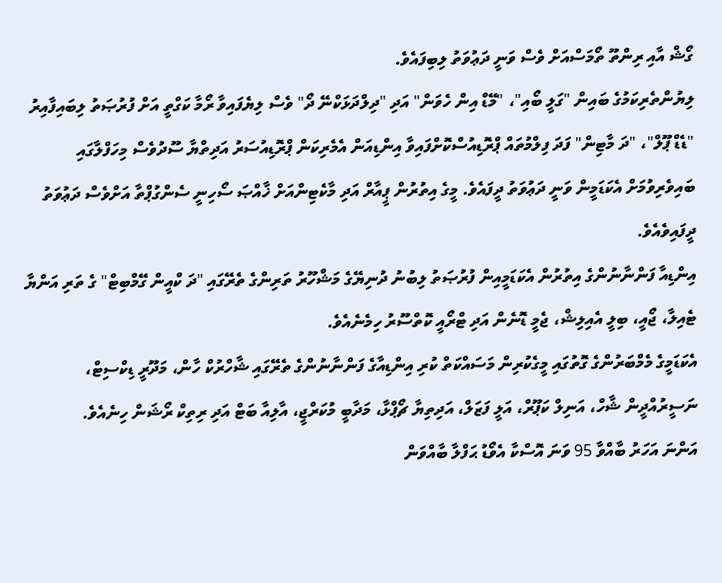ގޯޝް އާއި ރިންތޫ ތޯމަސްއަށް ވެސް ވަނީ ދަޢުވަތު ލިބިފައެވެ.
ލިޔުންތެރިކަމުގެ ބައިން "ގަލީ ބޯއި"، "މޭޑް އިން ހެވަން" އަދި "ދިލްދަޅަކްނޭ ދޯ" ވެސް ލިޔެފައިވާ ރޯމާ ކަގްތީ އަށް ފުރުޞަތު ލިބައިފާއިރު "ޑެޑް ޕޫލް"، "ދަ މާޓިން" ފަދަ ފިލްމުތައް ޕްރޮޑިއުސްކޮށްފައިވާ އިންޑިއަން އެމެރިކަން ޕްރޮޑިއުސަރު އަދިތްޔާ ސޫދުވެސް މިހަފްލާގައި ބައިވެރިވުމަށް އެކަޑަމީން ވަނީ ދަޢުވަތު ދީފައެވެ. މީގެ އިތުރުން ޕީއާރް އަދި މާކެޓިންއަށް ޚާއްޞަ ސޯހިނީ ސެންގުޕްތާ އަށްވެސް ދަޢުވަތު ދީފައިވެއެވެ.
އިންޑިއާ ފަންނާނުންގެ އިތުރުން އެކަޑަމީއިން ފުރުޞަތު ލިބުނު ދުނިޔޭގެ މަޝްހޫރު ތަރިންގެ ތެރޭގައި "ދަ ކްއީން ގޭމްބިޓް" ގެ ތަރި އަންޔާ ޓެއިލާ، ޖޯއީ، ބިލީ އެއިލިޝް، ޖެމީ ޑޮނެން އަދި ޓްރޯއީ ކޮތްސޫރު ހިމެނެއެވެ.
އެކަޑަމީގެ މެމްބަރުންގެ ގޮތުގައި މީގެކުރިން މަސައްކަތް ކުރި އިންޑިއާގެ ފަންނާނުންގެ ތެރޭގައި ޝާހްރުކް ހާން، މަދޫރީ ޑިކްސިޓް، ނަސީރުއްދީން ޝާހް، އަނިލް ކަޕޫރް، އަލީ ފަޒަލް، އަދިތިޔާ ޗޯޕްޅާ، މަދާބީ މުކަރްޖީ، އާލިއާ ބަޓް އަދި ރިތިކް ރޯޝަން ހިނެއެވެ.
އަންނަ އަހަރު ބާއްވާ 95 ވަނަ އޮސްކާ އެވޯޑު ޙަފްލާ ބާއްވަން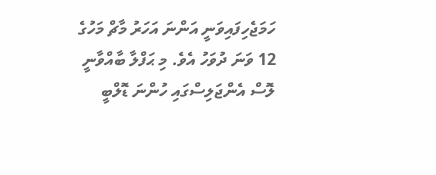ހަމަޖެހިފައިވަނީ އަންނަ އަހަރު މާޗް މަހުގެ 12 ވަނަ ދުވަހު އެވެ. މި ޙަފްލާ ބާއްވާނީ ލޮސް އެންޖަލިސްގައި ހުންނަ ޑޮލްބީ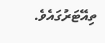ތިއޭޓަރުގައެވެ.